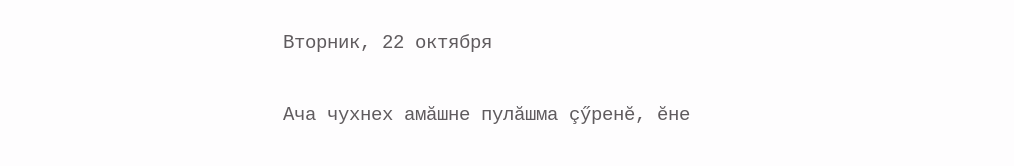Вторник, 22 октября

Ача чухнех амăшне пулăшма çӳренĕ, ĕне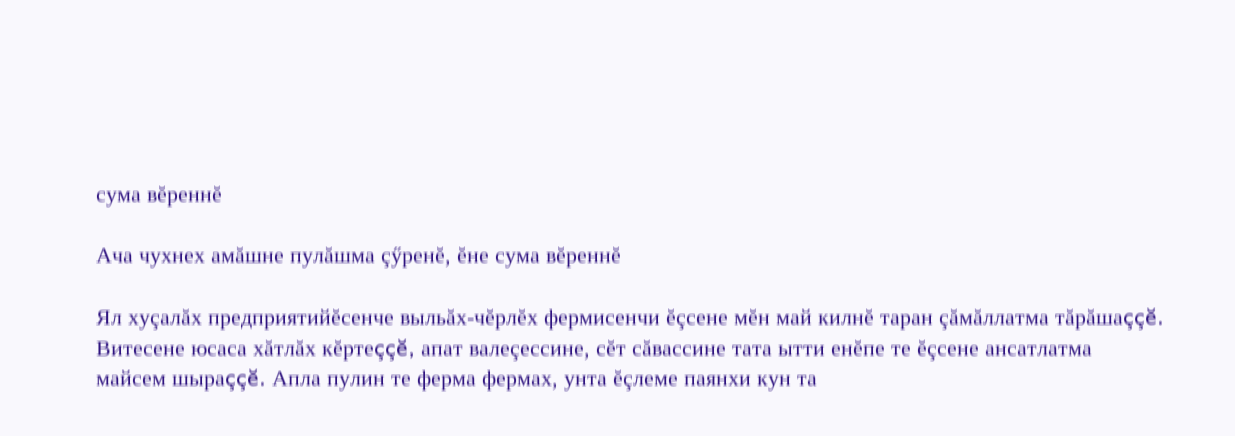сума вĕреннĕ

Ача чухнех амăшне пулăшма çӳренĕ, ĕне сума вĕреннĕ

Ял хуçалăх предприятийĕсенче выльăх-чĕрлĕх фермисенчи ĕçсене мĕн май килнĕ таран çăмăллатма тăрăшаççĕ. Витесене юсаса хăтлăх кĕртеççĕ, апат валеçессине, сĕт сăвассине тата ытти енĕпе те ĕçсене ансатлатма майсем шыраççĕ. Апла пулин те ферма фермах, унта ĕçлеме паянхи кун та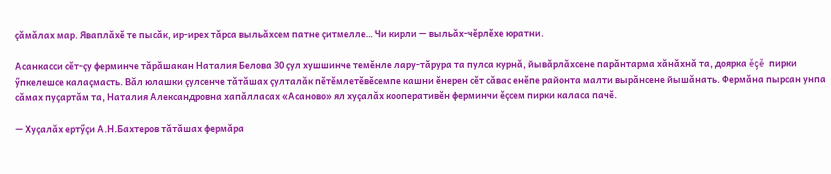çăмăлах мар. Яваплăхĕ те пысăк, ир-ирех тăрса выльăхсем патне çитмелле… Чи кирли — выльăх-чĕрлĕхе юратни.

Асанкасси сĕт-çу ферминче тăрăшакан Наталия Белова 30 çул хушшинче темĕнле лару-тăрура та пулса курнă, йывăрлăхсене парăнтарма хăнăхнă та, доярка ĕçĕ пирки ӳпкелешсе калаçмасть. Вăл юлашки çулсенче тăтăшах çулталăк пĕтĕмлетĕвĕсемпе кашни ĕнерен сĕт сăвас енĕпе районта малти вырăнсене йышăнать. Фермăна пырсан унпа сăмах пуçартăм та, Наталия Александровна хапăлласах «Асаново» ял хуçалăх кооперативĕн ферминчи ĕçсем пирки каласа пачĕ.

— Хуçалăх ертӳçи А.Н.Бахтеров тăтăшах фермăра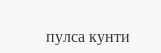пулса кунти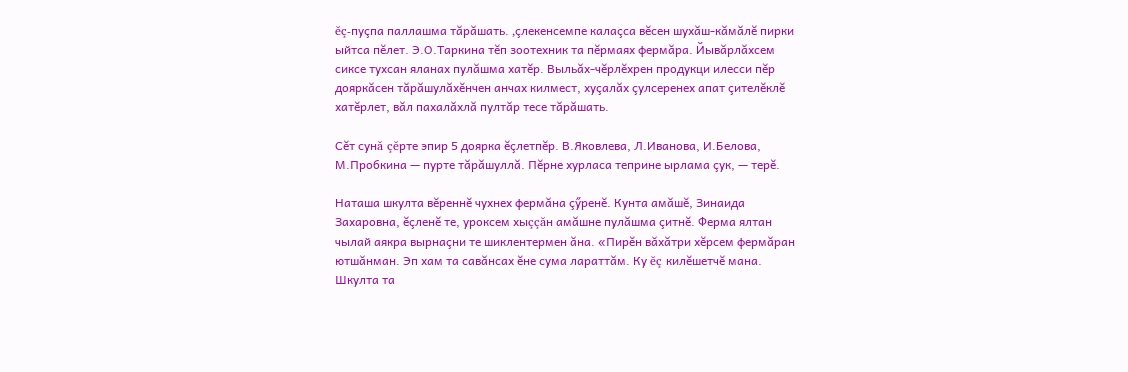ĕç-пуçпа паллашма тăрăшать. ,çлекенсемпе калаçса вĕсен шухăш-кăмăлĕ пирки ыйтса пĕлет. Э.О.Таркина тĕп зоотехник та пĕрмаях фермăра. Йывăрлăхсем сиксе тухсан яланах пулăшма хатĕр. Выльăх-чĕрлĕхрен продукци илесси пĕр дояркăсен тăрăшулăхĕнчен анчах килмест, хуçалăх çулсеренех апат çителĕклĕ хатĕрлет, вăл пахалăхлă пултăр тесе тăрăшать.

Сĕт сунă çĕрте эпир 5 доярка ĕçлетпĕр. В.Яковлева, Л.Иванова, И.Белова, М.Пробкина — пурте тăрăшуллă. Пĕрне хурласа теприне ырлама çук, — терĕ.

Наташа шкулта вĕреннĕ чухнех фермăна çӳренĕ. Кунта амăшĕ, Зинаида Захаровна, ĕçленĕ те, уроксем хыççăн амăшне пулăшма çитнĕ. Ферма ялтан чылай аякра вырнаçни те шиклентермен ăна. «Пирĕн вăхăтри хĕрсем фермăран ютшăнман. Эп хам та савăнсах ĕне сума лараттăм. Ку ĕç килĕшетчĕ мана. Шкулта та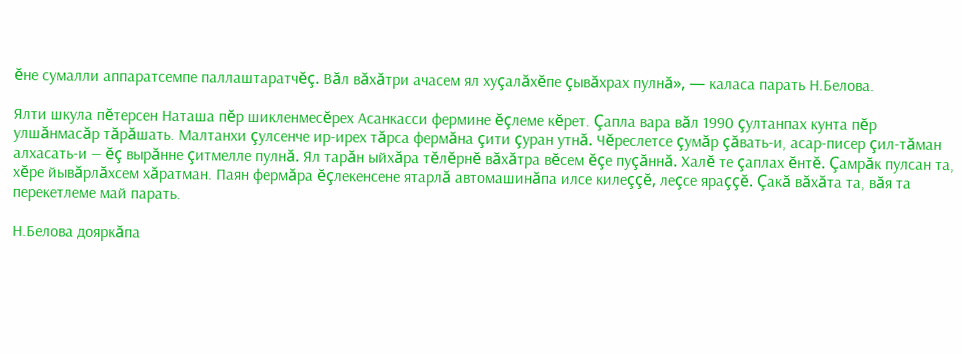ĕне сумалли аппаратсемпе паллаштаратчĕç. Вăл вăхăтри ачасем ял хуçалăхĕпе çывăхрах пулнă», — каласа парать Н.Белова.

Ялти шкула пĕтерсен Наташа пĕр шикленмесĕрех Асанкасси фермине ĕçлеме кĕрет. Çапла вара вăл 1990 çултанпах кунта пĕр улшăнмасăр тăрăшать. Малтанхи çулсенче ир-ирех тăрса фермăна çити çуран утнă. Чĕреслетсе çумăр çăвать-и, асар-писер çил-тăман алхасать-и — ĕç вырăнне çитмелле пулнă. Ял тарăн ыйхăра тĕлĕрнĕ вăхăтра вĕсем ĕçе пуçăннă. Халĕ те çаплах ĕнтĕ. Çамрăк пулсан та, хĕре йывăрлăхсем хăратман. Паян фермăра ĕçлекенсене ятарлă автомашинăпа илсе килеççĕ, леçсе яраççĕ. Çакă вăхăта та, вăя та перекетлеме май парать.

Н.Белова дояркăпа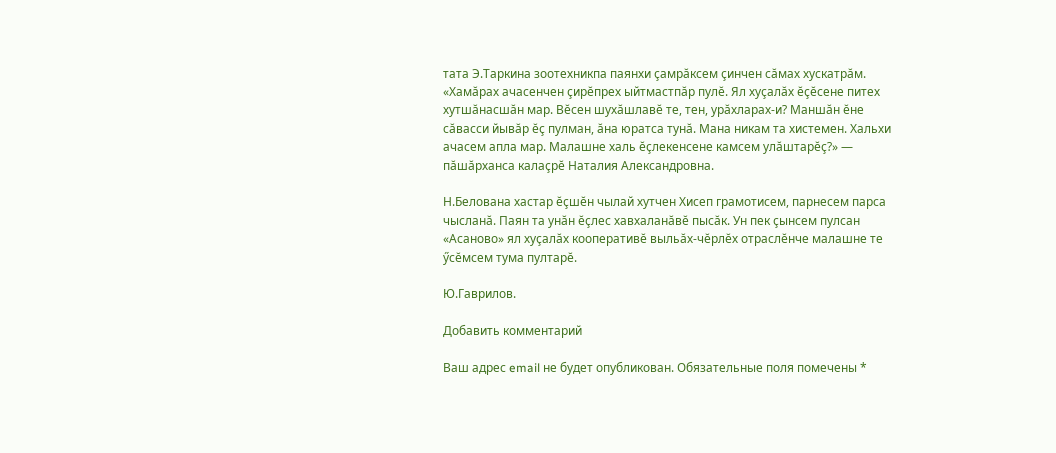тата Э.Таркина зоотехникпа паянхи çамрăксем çинчен сăмах хускатрăм. «Хамăрах ачасенчен çирĕпрех ыйтмастпăр пулĕ. Ял хуçалăх ĕçĕсене питех хутшăнасшăн мар. Вĕсен шухăшлавĕ те, тен, урăхларах-и? Маншăн ĕне сăвасси йывăр ĕç пулман, ăна юратса тунă. Мана никам та хистемен. Хальхи ачасем апла мар. Малашне халь ĕçлекенсене камсем улăштарĕç?» —  пăшăрханса калаçрĕ Наталия Александровна.

Н.Белована хастар ĕçшĕн чылай хутчен Хисеп грамотисем, парнесем парса чысланă. Паян та унăн ĕçлес хавхаланăвĕ пысăк. Ун пек çынсем пулсан «Асаново» ял хуçалăх кооперативĕ выльăх-чĕрлĕх отраслĕнче малашне те ӳсĕмсем тума пултарĕ.

Ю.Гаврилов.

Добавить комментарий

Ваш адрес email не будет опубликован. Обязательные поля помечены *